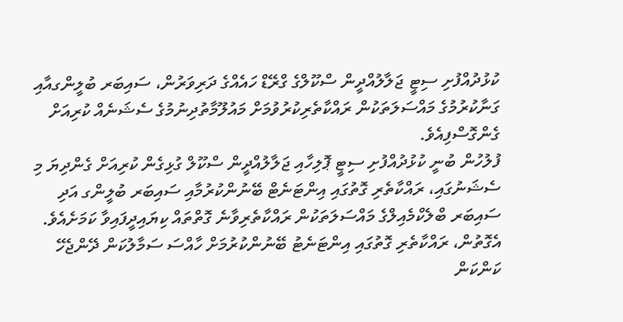ކުޅުދުއްފުށި ސިޓީ ޖަލާލުއްދީން ސްކޫލްގެ ގްރޭޑް ހައެއްގެ ދަރިވަރުން، ސައިބަރ ބުލީންގއާއި ގަނާކުރުމުގެ މައްސަލަތަކުން ރައްކާތެރިކުރުވުމަށް މައުލޫމާތުދިނުމުގެ ސެޝަނެއް ކުރިއަށް ގެންގޮސްފިއެވެ.
ފުލުހުން ބުނީ ކުޅުދުއްފުށި ސިޓީ ޕޮލިހާއި ޖަލާލުއްދީން ސްކޫލް ގުޅިގެން ކުރިއަށް ގެންދިޔަ މި ސެޝަނުގައި، ރައްކާތެރި ގޮތުގައި އިންޓަނެޓް ބޭނުންކުރުމާއި ސައިބަރ ބުލީންގ އަދި ސައިބަރ ބްލެކްމެއިލްގެ މައްސަލަތަކުން ރައްކާތެރިވާނެ ގޮތްތައް ކިޔައިދީފައިވާ ކަމަށެއެވެ.
އެގޮތުން، ރައްކާތެރި ގޮތުގައި އިންޓަނެޓު ބޭނުންކުރުމަށް ހާއްސަ ސަމާލުކަން ދޭންޖެހޭ ކަންކަން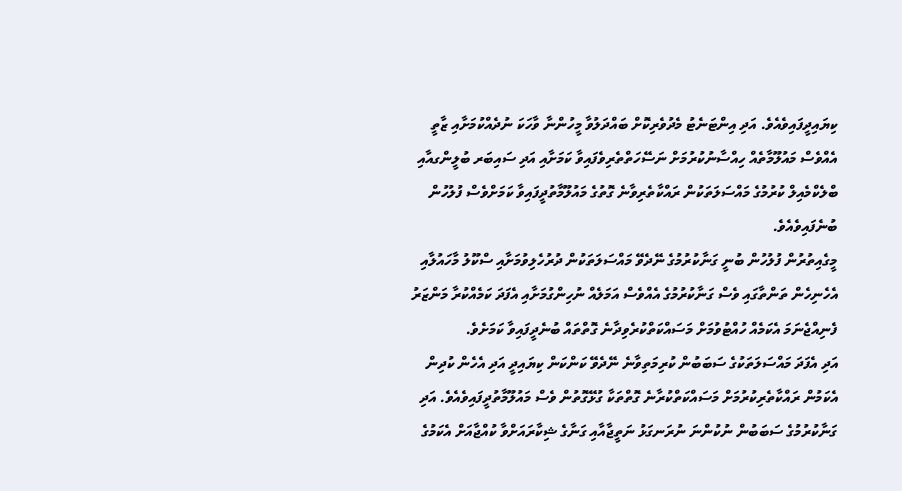ކިޔައިދީފައިވެއެވެ. އަދި އިންޓަނެޓު މެދުވެރިކޮށް ބައްދަލުވާ މީހުންނާ ވާހަކަ ނުދެއްކުމަށާއި ޒާތީ އެއްވެސް މައުލޫމާތެއް ހިއްސާނުކުރުމަށް ނަސޭހަތްތެރިވެފައިވާ ކަމަށާއި އަދި ސައިބަރ ބުލީންގއާއި ބްލެކްމެއިލް ކުރުމުގެ މައްސަލަތަކުން ރައްކާތެރިވާނެ ގޮތުގެ މައުލޫމާތުދީފައިވާ ކަމަށްވެސް ފުލުހުން ބުނެފައިވެއެވެ.
މީގެއިތުރުން ފުލުހުން ބުނީ ގަނާކުރުމުގެ ނޭދެވޭ މައްސަލަތަކުން ދުރުހެލިވުމަށާއި ސްކޫލު މާހައުލާއި އެހެނިހެން ތަންތާގައި ވެސް ގަނާކުރުމުގެ އެއްވެސް އަމަލެއް ނުހިންގުމަށާއި އެފަދަ ކަމެއްކުރާ މަންޒަރު ފެނިއްޖެނަމަ އެކަމެއް ހުއްޓުވުމަށް މަސައްކަތްކުރެވިދާނެ ގޮތްތައް ބުނެދީފައިވާ ކަމަށެވެ.
އަދި އެފަދަ މައްސަލަތަކުގެ ސަބަބުން ކުރިމަތިވާނެ ނޭދެވޭ ކަންކަން ކިޔައިދީ އަދި އެހެން ކުދިން އެކަމުން ރައްކާތެރިކުރުމަށް މަސައްކަތްކުރާނެ ގޮތްތަކާ ގުޅޭގޮތުން ވެސް މައުލޫމާތުދީފައިވެއެވެ. އަދި ގަނާކުރުމުގެ ސަބަބުން ނުކުންނަ ނުރަނގަޅު ނަތީޖާއާއި ގަނާގެ ޝިކާރައަށްވާ ކުއްޖާއަށް އެކަމުގެ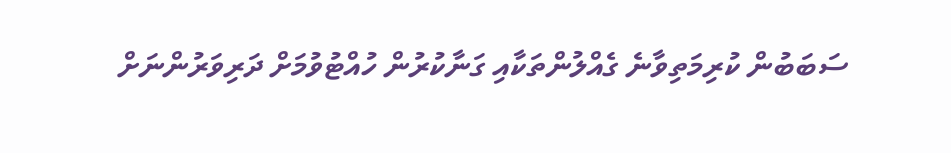ސަބަބުން ކުރިމަތިވާނެ ގެއްލުންތަކާއި ގަނާކުރުން ހުއްޓުވުމަށް ދަރިވަރުންނަށް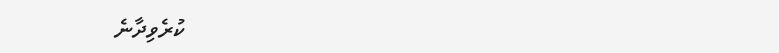ކުރެވިދާނެ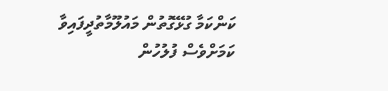ކަންކަމާ ގުޅޭގޮތުން މައުލޫމާތުދީފައިވާ ކަމަށްވެސް ފުލުހުން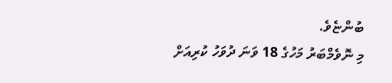ބުންޏެވެ.
މި ނޮވެމްބަރު މަހުގެ 18 ވަނަ ދުވަހު ކުރިއަށް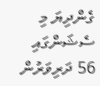ގެންދިޔަ މި ސެޝަންގައި 56 ދަރިވަރުން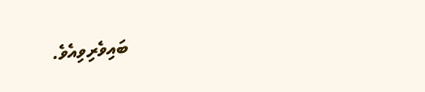ބައިވެރިވިއެވެ.